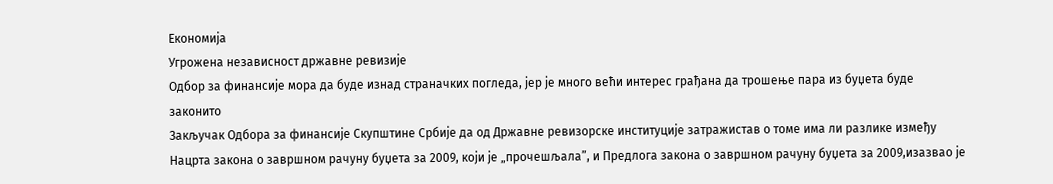Економија
Угрожена независност државне ревизије
Одбор за финансије мора да буде изнад страначких погледа, јер је много већи интерес грађана да трошење пара из буџета буде законито
Закључак Одбора за финансије Скупштине Србије да од Државне ревизорске институције затражистав о томе има ли разлике између Нацрта закона о завршном рачуну буџета за 2009, који је „прочешљала”, и Предлога закона о завршном рачуну буџета за 2009,изазвао је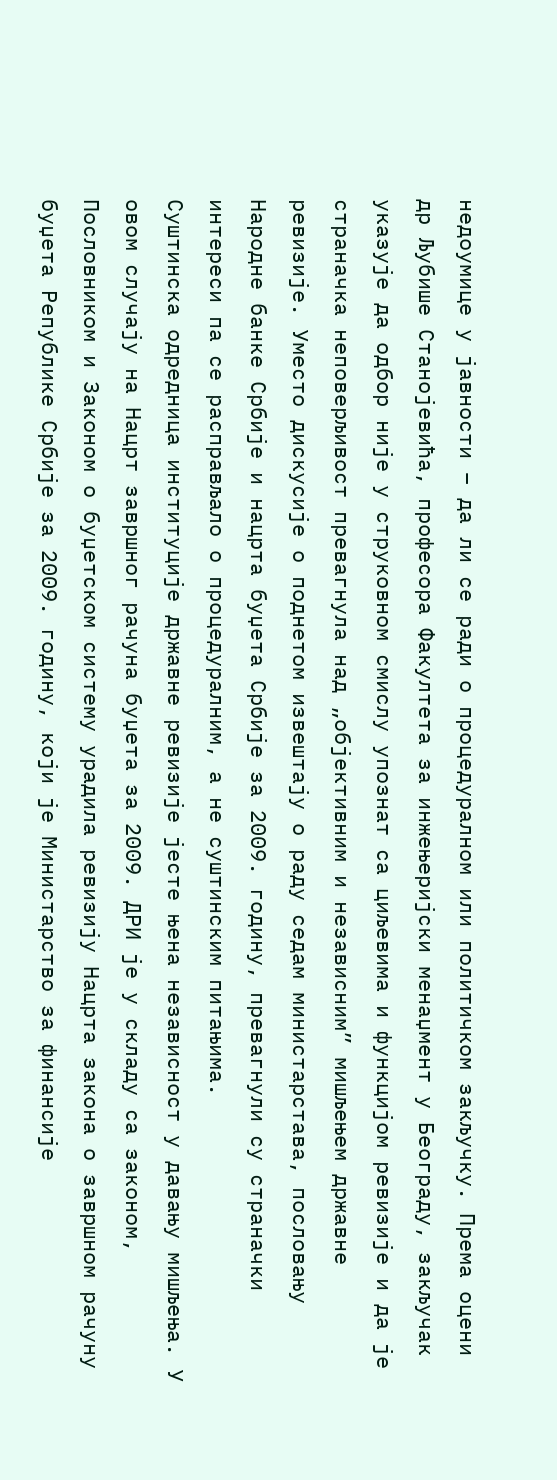недоумице у јавности – да ли се ради о процедуралном или политичком закључку. Према оцени др Љубише Станојевића, професора Факултета за инжењеријски менаџмент у Београду, закључак указује да одбор није у струковном смислу упознат са циљевима и функцијом ревизије и да је страначка неповерљивост превагнула над „објективним и независним” мишљењем државне ревизије. Уместо дискусије о поднетом извештају о раду седам министарстава, пословању Народне банке Србије и нацрта буџета Србије за 2009. годину, превагнули су страначки интереси па се расправљало о процедуралним, а не суштинским питањима.
Суштинска одредница институције државне ревизије јесте њена независност у давању мишљења. У овом случају на Нацрт завршног рачуна буџета за 2009. ДРИ је у складу са законом, Пословником и Законом о буџетском систему урадила ревизију Нацрта закона о завршном рачуну буџета Републике Србије за 2009. годину, који је Министарство за финансије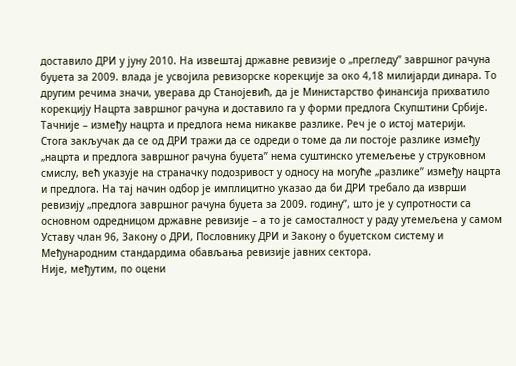доставило ДРИ у јуну 2010. На извештај државне ревизије о „прегледу” завршног рачуна буџета за 2009. влада је усвојила ревизорске корекције за око 4,18 милијарди динара. То другим речима значи, уверава др Станојевић, да је Министарство финансија прихватило корекцију Нацрта завршног рачуна и доставило га у форми предлога Скупштини Србије. Тачније – између нацрта и предлога нема никакве разлике. Реч је о истој материји.
Стога закључак да се од ДРИ тражи да се одреди о томе да ли постоје разлике између „нацрта и предлога завршног рачуна буџета” нема суштинско утемељење у струковном смислу, већ указује на страначку подозривост у односу на могуће „разлике” између нацрта и предлога. На тај начин одбор је имплицитно указао да би ДРИ требало да изврши ревизију „предлога завршног рачуна буџета за 2009. годину”, што је у супротности са основном одредницом државне ревизије – а то је самосталност у раду утемељена у самом Уставу члан 96, Закону о ДРИ, Пословнику ДРИ и Закону о буџетском систему и Међународним стандардима обављања ревизије јавних сектора.
Није, међутим, по оцени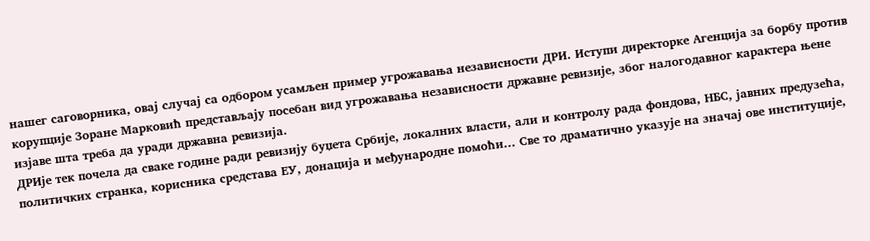нашег саговорника, овај случај са одбором усамљен пример угрожавања независности ДРИ. Иступи директорке Агенција за борбу против корупције Зоране Марковић представљају посебан вид угрожавања независности државне ревизије, због налогодавног карактера њене изјаве шта треба да уради државна ревизија.
ДРИје тек почела да сваке године ради ревизију буџета Србије, локалних власти, али и контролу рада фондова, НБС, јавних предузећа, политичких странка, корисника средстава ЕУ, донација и међународне помоћи... Све то драматично указује на значај ове институције,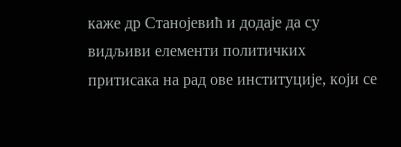каже др Станојевић и додаје да су видљиви елементи политичких притисака на рад ове институције, који се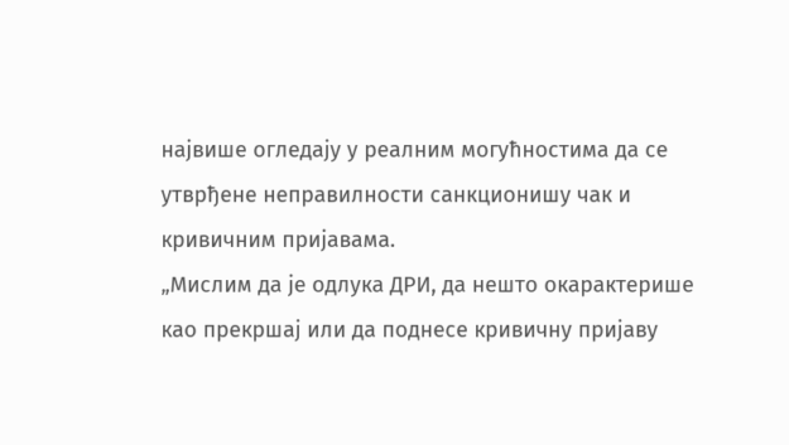највише огледају у реалним могућностима да се утврђене неправилности санкционишу чак и кривичним пријавама.
„Мислим да је одлука ДРИ, да нешто окарактерише као прекршај или да поднесе кривичну пријаву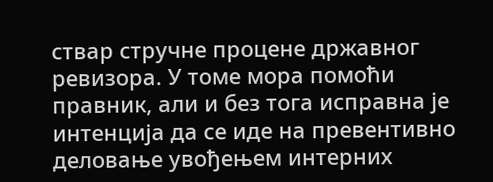ствар стручне процене државног ревизора. У томе мора помоћи правник, али и без тога исправна је интенција да се иде на превентивно деловање увођењем интерних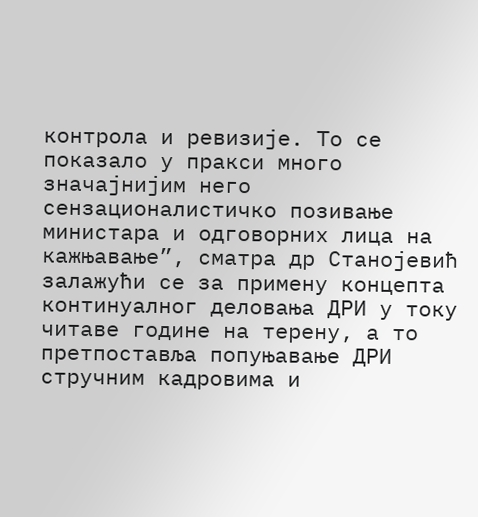контрола и ревизије. То се показало у пракси много значајнијим него сензационалистичко позивање министара и одговорних лица на кажњавање”, сматра др Станојевић залажући се за примену концепта континуалног деловања ДРИ у току читаве године на терену, а то претпоставља попуњавање ДРИ стручним кадровима и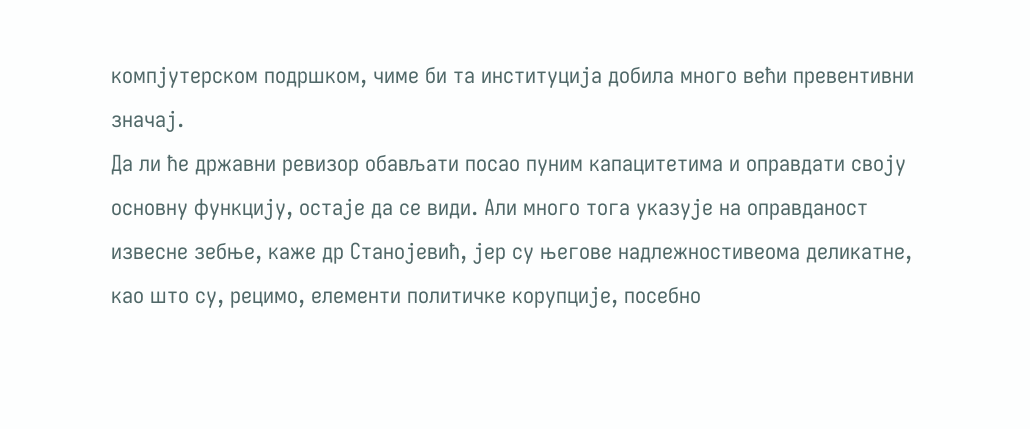компјутерском подршком, чиме би та институција добила много већи превентивни значај.
Да ли ће државни ревизор обављати посао пуним капацитетима и оправдати своју основну функцију, остаје да се види. Али много тога указује на оправданост извесне зебње, каже др Станојевић, јер су његове надлежностивеома деликатне, као што су, рецимо, елементи политичке корупције, посебно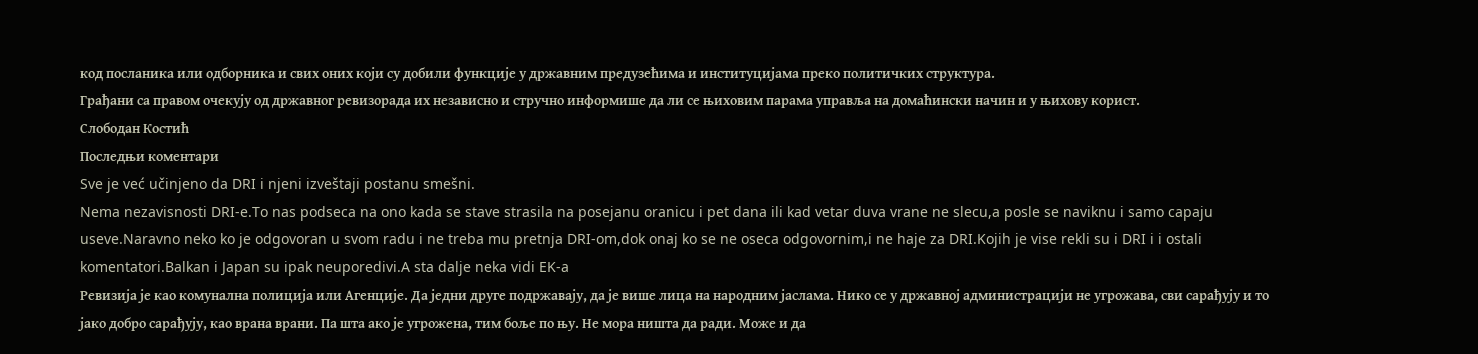код посланика или одборника и свих оних који су добили функције у државним предузећима и институцијама преко политичких структура.
Грађани са правом очекују од државног ревизорада их независно и стручно информише да ли се њиховим парама управља на домаћински начин и у њихову корист.
Слободан Костић
Последњи коментари
Sve je već učinjeno da DRI i njeni izveštaji postanu smešni.
Nema nezavisnosti DRI-e.To nas podseca na ono kada se stave strasila na posejanu oranicu i pet dana ili kad vetar duva vrane ne slecu,a posle se naviknu i samo capaju useve.Naravno neko ko je odgovoran u svom radu i ne treba mu pretnja DRI-om,dok onaj ko se ne oseca odgovornim,i ne haje za DRI.Kojih je vise rekli su i DRI i i ostali komentatori.Balkan i Japan su ipak neuporedivi.A sta dalje neka vidi EK-a
Ревизија је као комунална полиција или Агенције. Да једни друге подржавају, да је више лица на народним јаслама. Нико се у државној администрацији не угрожава, сви сарађују и то јако добро сарађују, као врана врани. Па шта ако је угрожена, тим боље по њу. Не мора ништа да ради. Може и да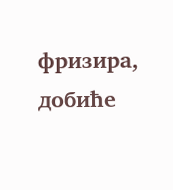фризира, добиће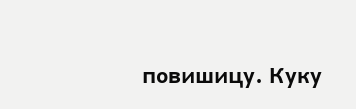повишицу. Куку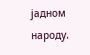јадном народу.